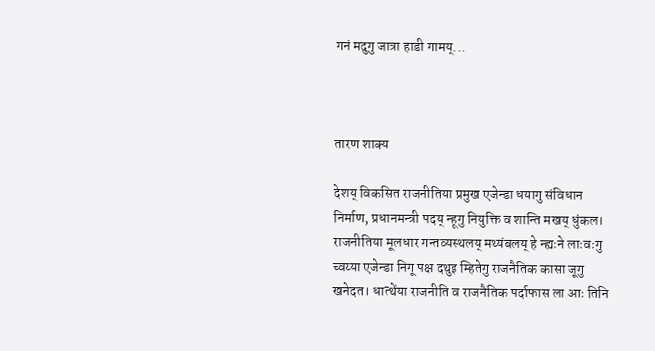गनं मदुगु जात्रा हाडी गामय्...



तारण शाक्य

देशय् विकसित राजनीतिया प्रमुख एजेन्डा धयागु संविधान निर्माण, प्रधानमन्त्री पदय् न्हूगु नियुक्ति व शान्ति मखय् धुंकल। राजनीतिया मूलधार गन्तव्यस्थलय् मथ्यंबलय् हे न्ह्यःने लाःवःगु च्वय्या एजेन्डा निगू पक्ष दथुइ म्हितेगु राजनैतिक कासा जूगु खनेदत। धात्थेंया राजनीति व राजनैतिक पर्दाफास ला आः तिनि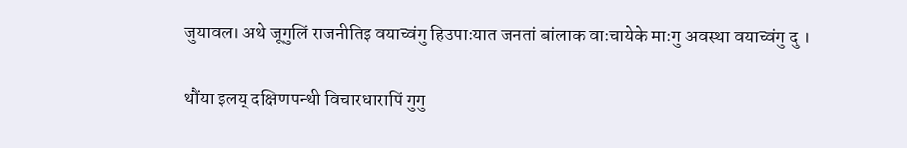जुयावल। अथे जूगुलिं राजनीतिइ वयाच्वंगु हिउपाःयात जनतां बांलाक वाःचायेके माःगु अवस्था वयाच्वंगु दु ।

थौंया इलय् दक्षिणपन्थी विचारधारापिं गुगु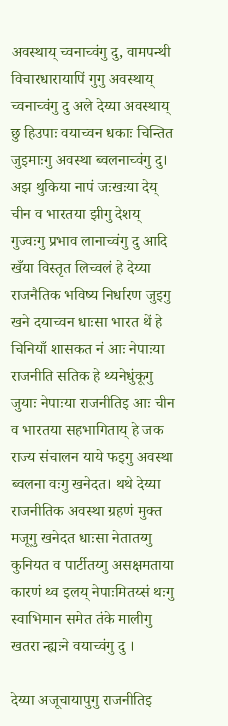अवस्थाय् च्वनाच्वंगु दु, वामपन्थी विचारधारायापिं गुगु अवस्थाय् च्वनाच्वंगु दु अले देय्या अवस्थाय् छु हिउपाः वयाच्वन धकाः चिन्तित जुइमाःगु अवस्था ब्वलनाच्वंगु दु। अझ थुकिया नापं जःखःया देय् चीन व भारतया झीगु देशय् गुज्वःगु प्रभाव लानाच्वंगु दु आदि खँया विस्तृत लिच्वलं हे देय्या राजनैतिक भविष्य निर्धारण जुइगु खने दयाच्वन धाःसा भारत थें हे चिनियाँ शासकत नं आः नेपाःया राजनीति सतिक हे थ्यनेधुंकूगु जुयाः नेपाःया राजनीतिइ आः चीन व भारतया सहभागिताय् हे जक राज्य संचालन याये फइगु अवस्था ब्वलना वःगु खनेदत। थथे देय्या राजनीतिक अवस्था ग्रहणं मुक्त मजूगु खनेदत धाःसा नेतातय्गु कुनियत व पार्टीतय्गु असक्षमताया कारणं थ्व इलय् नेपाःमितय्सं थःगु स्वाभिमान समेत तंके मालीगु खतरा न्ह्यःने वयाच्वंगु दु ।

देय्या अजूचायापुगु राजनीतिइ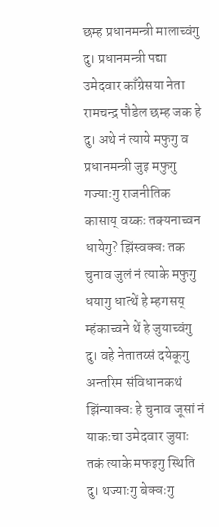छम्ह प्रधानमन्त्री मालाच्वंगु दु। प्रधानमन्त्री पद्या उमेदवार काँग्रेसया नेता रामचन्द्र पौडेल छम्ह जक हे दु। अथे नं त्याये मफुगु व प्रधानमन्त्री जुइ मफुगु गज्याःगु राजनीतिक कासाय् वय्कः तक्यनाच्वन धायेगु? झिंस्वक्वः तक चुनाव जुलं नं त्याके मफुगु धयागु धात्थें हे म्हगसय् म्हंकाच्वने थें हे जुयाच्वंगु दु। वहे नेतातय्सं दयेकूगु अन्तरिम संविधानकथं झिंन्याक्वः हे चुनाव जूसां नं याकःचा उमेदवार जुयाः तकं त्याके मफइगु स्थिति दु। थज्याःगु बेक्वःगु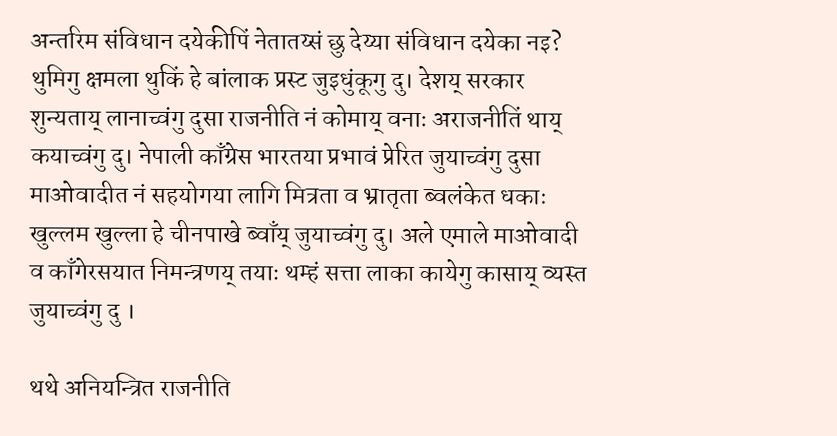अन्तरिम संविधान दयेकीपिं नेतातय्सं छु देय्या संविधान दयेका नइ? थुमिगु क्षमला थुकिं हे बांलाक प्रस्ट जुइधुंकूगु दु। देशय् सरकार शुन्यताय् लानाच्वंगु दुसा राजनीति नं कोमाय् वनाः अराजनीतिं थाय् कयाच्वंगु दु। नेपाली काँग्रेस भारतया प्रभावं प्रेरित जुयाच्वंगु दुसा माओवादीत नं सहयोगया लागि मित्रता व भ्रातृता ब्वलंकेत धकाः खुल्लम खुल्ला हे चीनपाखे ब्वाँय् जुयाच्वंगु दु। अले एमाले माओवादी व काँगेरसयात निमन्त्रणय् तयाः थम्हं सत्ता लाका कायेगु कासाय् व्यस्त जुयाच्वंगु दु ।

थथे अनियन्त्रित राजनीति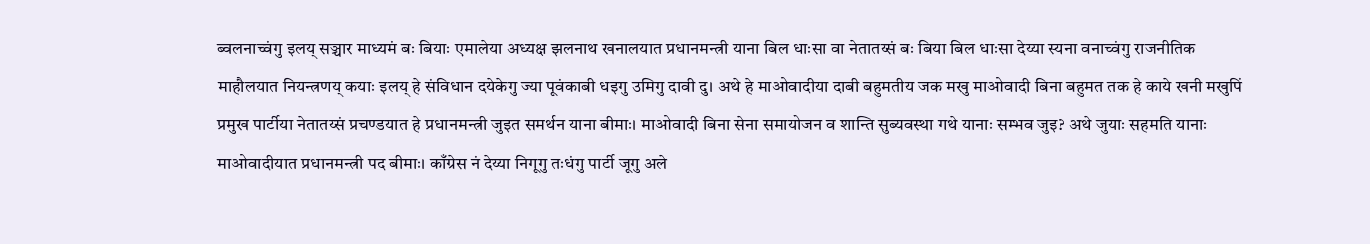ब्वलनाच्वंगु इलय् सञ्चार माध्यमं बः बियाः एमालेया अध्यक्ष झलनाथ खनालयात प्रधानमन्त्री याना बिल धाःसा वा नेतातय्सं बः बिया बिल धाःसा देय्या स्यना वनाच्वंगु राजनीतिक माहौलयात नियन्त्रणय् कयाः इलय् हे संविधान दयेकेगु ज्या पूवंकाबी धइगु उमिगु दावी दु। अथे हे माओवादीया दाबी बहुमतीय जक मखु माओवादी बिना बहुमत तक हे काये खनी मखुपिं प्रमुख पार्टीया नेतातय्सं प्रचण्डयात हे प्रधानमन्त्री जुइत समर्थन याना बीमाः। माओवादी बिना सेना समायोजन व शान्ति सुब्यवस्था गथे यानाः सम्भव जुइ? अथे जुयाः सहमति यानाः माओवादीयात प्रधानमन्त्री पद बीमाः। काँग्रेस नं देय्या निगूगु तःधंगु पार्टी जूगु अले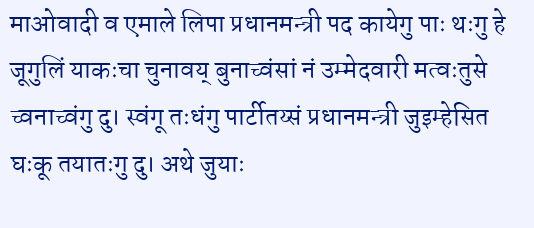माओवादी व एमाले लिपा प्रधानमन्त्री पद कायेगु पाः थःगु हे जूगुलिं याकःचा चुनावय् बुनाच्वंसां नं उम्मेदवारी मत्वःतुसे च्वनाच्वंगु दु। स्वंगू तःधंगु पार्टीतय्सं प्रधानमन्त्री जुइम्हेसित घःकू तयातःगु दु। अथे जुयाः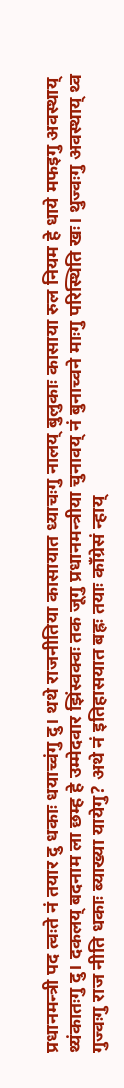प्रधानमन्त्री पद त्वःते नं तयार दु धकाः धयाच्वंगु दु। थथे राजनीतिया कासायात ध्याचःगु नालय् बुलुकाः कासाया रुल नियम हे धाये मफइगु अवस्थाय् थ्यंकातःगु दु। दकलय् बदनाम ला छम्ह हे उम्मेदवार झिंस्वक्वः तक जूगु प्रधानमन्त्रीया चुनावय् नं बुनाच्वने माःगु परिस्थिति खः। थुज्वःगु अवस्थाय् थ्व गुज्वःगु राज नीति धकाः ब्याख्या यायेगु? अथे नं इतिहासयात बह्रः तयाः काँग्रेसं न्हाय्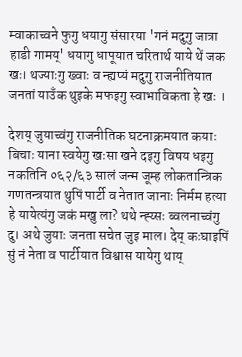म्वाकाच्वने फुगु धयागु संसारया 'गनं मदुगु जात्रा हाडी गामय्' धयागु धापूयात चरितार्थ याये थें जक खः। थज्याःगु ख्वाः व न्ह्यप्यं मदुगु राजनीतियात जनतां याउँक थुइके मफइगु स्वाभाविकता हे खः ।

देशय् जुयाच्वंगु राजनीतिक घटनाक्रमयात कयाः बिचाः याना स्वयेगु खःसा खने दइगु विषय धइगु नकतिनि ०६२/६३ सालं जन्म जूम्ह लोकतान्त्रिक गणतन्त्रयात थुपिं पार्टी व नेतात जानाः निर्मम हत्या हे यायेत्यंगु जकं मखु ला? थथे न्ह्य्सः ब्वलनाच्वंगु दु। अथे जुयाः जनता सचेत जुइ माल। देय् कःघाइपिं सुं नं नेता व पार्टीयात विश्वास यायेगु थाय्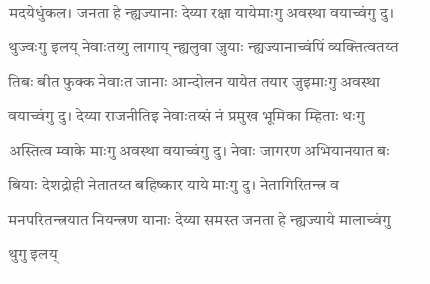मदयेधुंकल। जनता हे न्ह्यज्यानाः देय्या रक्षा यायेमाःगु अवस्था वयाच्वंगु दु। थुज्वःगु इलय् नेवाःतय्गु लागाय् न्ह्यलुवा जुयाः न्ह्यज्यानाच्वंपिं व्यक्तित्वतय्त तिबः बीत फुक्क नेवाःत जानाः आन्दोलन यायेत तयार जुइमाःगु अवस्था वयाच्वंगु दु। देय्या राजनीतिइ नेवाःतय्सं नं प्रमुख भूमिका म्हिताः थःगु अस्तित्व म्वाके माःगु अवस्था वयाच्वंगु दु। नेवाः जागरण अभियानयात बः बियाः देशद्रोही नेतातय्त बहिष्कार याये माःगु दु। नेतागिरितन्त्र व मनपरितन्त्रयात नियन्त्रण यानाः देय्या समस्त जनता हे न्ह्यज्याये मालाच्वंगु थुगु इलय्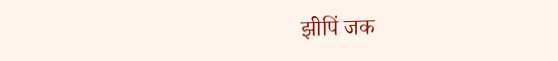झीपिं जक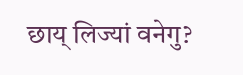छाय् लिज्यां वनेगु?